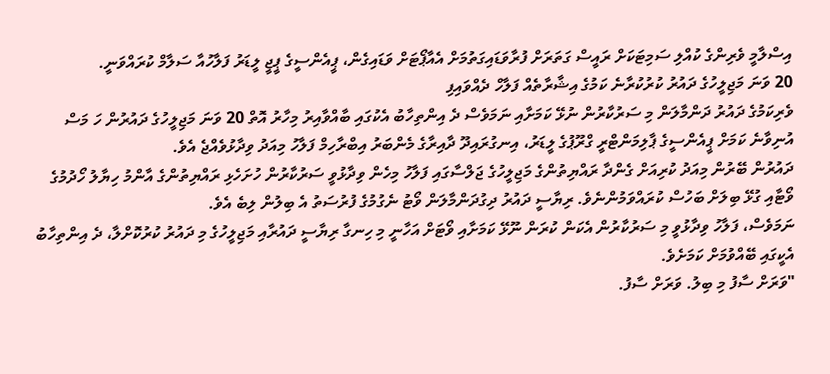އިސްލާމީ ވެރިންގެ ކުއްލި ސަމިޓަކަށް ރައީސް ގަތަރަށް ފުރާވަޑައިގަތުމަށް އެއާޕޯޓަށް ވަޑައިގެން، ޕީއެންސީގެ ޕީޖީ ލީޑަރު ފަލާހުއާ ސަލާމް ކުރައްވަނީ.
20 ވަނަ މަޖިލީހުގެ ދައުރު ކުރުކުރާނެ ކަމުގެ އިޝާރާތެއް ފަލާހް ދެއްވައިފި
ވެރިކަމުގެ ދައުރު ދަންމާލަން މި ސަރުކާރުން ނުޅޭ ކަމަށާއި ނަމަވެސް ދެ އިންތިހާބު އެކުގައި ބާއްވާއިރު މިހާރު އޮތް 20 ވަނަ މަޖިލީހުގެ ދައުރުން ހަ މަސް އުނިވާނެ ކަމަށް ޕީއެންސީގެ ޕާލިމަންޓްރީ ގްރޫޕުގެ ލީޑަރު، އިނގުރައިދޫ ދާއިރާގެ މެންބަރު އިބްރާހިމް ފަލާހު މިއަދު ވިދާޅުވެއްޖެ އެވެ.
ދައުރުން ބޭރުން މިއަދު ކުރިއަށް ގެންދާ ރައްޔިތުންގެ މަޖިލީހުގެ ޖަލްސާގައި ފަލާހު މިހެން ވިދާޅުވީ ސަރުކާރުން ހުށަހެޅި ރައްޔިތުންގެ އާންމު ހިޔާލު ހޯދުމުގެ ވޯޓާއި ގުޅޭ ބިލަށް ބަހުސް ކުރައްވަމުންނެވެ. ރިޔާސީ ދައުރު ދިގުދަންމާލަން ވޯޓު ނެގުމުގެ ފުރުސަތު އެ ބިލުން ލިބެ އެވެ.
ނަމަވެސް، ފަލާހު ވިދާޅުވީ މި ސަރުކާރުން އެކަން ކުރަން ނޫޅޭ ކަމަށާއި ވޯޓަށް އަހާނީ މި ހިނގާ ރިޔާސީ ދައުރާއި މަޖިލީހުގެ މި ދައުރު ކުރުކޮށްލާ، ދެ އިންތިހާބު އެކީގައި ބޭއްވުމަށް ކަމަށެވެ.
"ވަރަށް ސާފު މި ބިލު. ވަރަށް ސާފު.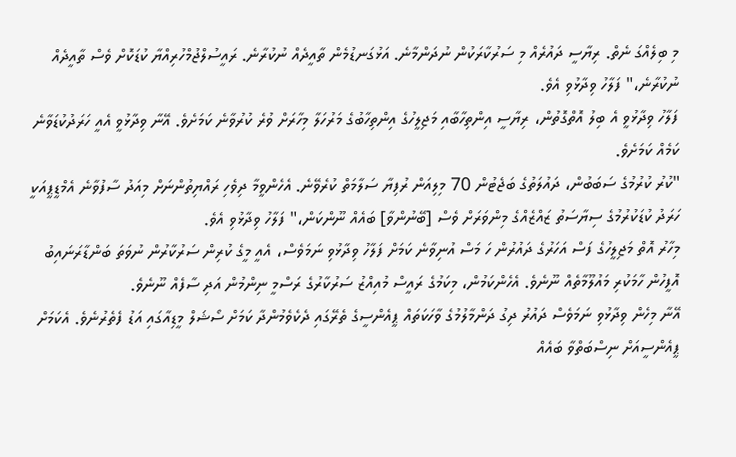މި ބިލެއްގަ ނެތް. ރިޔާސީ ދައުރެއް މި ސަރުކާރަކުން ނުދަންމާނެ. އަޅުގަނޑުމެން ތާއީދެއް ނުކުރާނެ. ރައީސުލްޖުމްހުރިއްޔާ ކުޑަކޮށް ވެސް ތާއީދެއް ނުކުރާނެ،" ފަލާހު ވިދާޅުވި އެވެ.
ފަލާހު ވިދާޅުވީ އެ ބިލު އޮތްގޮތުން، ރިޔާސީ އިންތިހާބާއި މަޖިލީހުގެ އިންތިހާބުގެ މަރުހަލާ މިހާރަށް ވުރެ ކުރުވާނެ ކަމަށެވެ. އޭނާ ވިދާޅުވީ އެއީ ހަރަދުކުޑަވާނެ ކަމެއް ކަމަށެވެ.
"ކުރު ކުރުމުގެ ސަބަބުން، ދައުލަތުގެ ބަޖެޓުން 70 މިލިއަން ރުފިޔާ ސަލާމަތް ކުރެވޭނެ. އެހެންވީމާ ދިވެހި ރައްޔިތުންނަށް މިއަދު ސާފުވާނެ އެމްޑީޕީއަކީ ހަރަދު ކުޑަކުރުމުގެ ސިޔާސަތު ޒައްޒެއްގެ މިންވަރަށް ވެސް [ބޭނުންވާ] ބައެއް ނޫންކަން،" ފަލާހު ވިދާޅުވި އެވެ.
މިހާރު އޮތް މަޖިލީހުގެ ފަސް އަހަރުގެ ދައުރުން ހަ މަސް އުނިވާނެ ކަމަށް ފަލާހު ވިދާޅުވި ނަމަވެސް، އެއީ މީގެ ކުރިން ސަރުކާރުން ނުވަތަ ބަންޑާރަނައިބު އޮފީހުން ހާމަކުރި މައުލޫމާތެއް ނޫނެވެ. އެހެންކަމުން، މިކަމުގެ ރައީސް މުއިއްޒު ސަރުކާރުގެ ރަސްމީ ނިންމުން އަދި ސާފެއް ނޫނެވެ.
އޭނާ މިހެން ވިދާޅުވި ނަމަވެސް ދައުރު ދިގު ދަންމާލުމުގެ ވާހަކަތައް ޕީއެންސީގެ ތެރޭގައި ދެކެވެމުންދާ ކަމަށް ސޯޝަލް މީޑިއާގައި އަޑު ފެތެރުނެވެ. އެކަމަށް ޕީއެންސީއަށް ނިސްބަތްވާ ބައެއް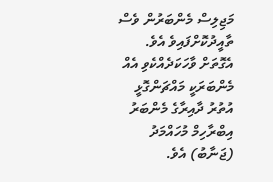މަޖިލިސް މެންބަރުން ވެސް ތާއީދުކޮށްފައިވެ އެވެ.
އެގޮތަށް ވާހަކަދެއްކެވި އެއް މެންބަރަކީ މައްޗަންގޮޅީ އުތުރު ދާއިރާގެ މެންބަރު އިބްރާހިމް މުހައްމަދު (ޖަނާބު) އެވެ.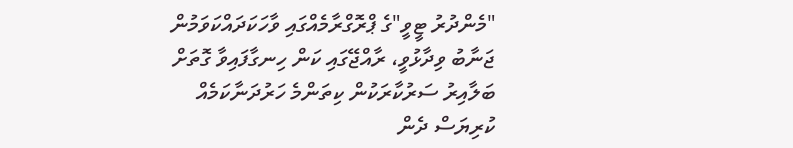"މެންދުރު ޓީވީ"ގެ ޕްރޮގްރާމެއްގައި ވާހަކަދައްކަވަމުން ޖަނާބު ވިދާޅުވީ، ރާއްޖޭގައި ކަން ހިނގާފައިވާ ގޮތަށް ބަލާއިރު ސަރުކާރަކުން ކިތަންމެ ހަރުދަނާކަމެއް ކުރިޔަސް ދެން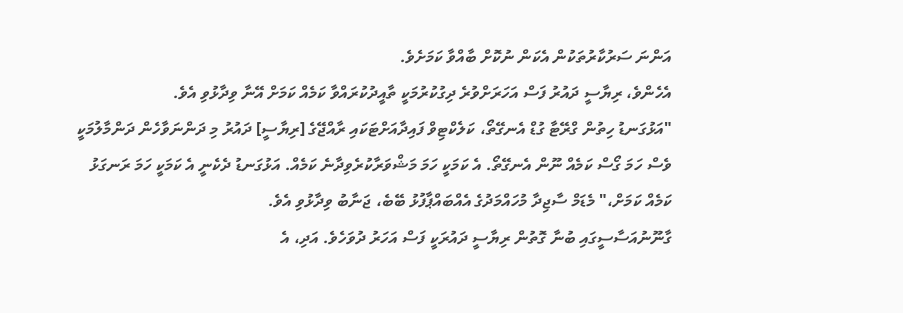އަންނަ ސަރުކާރުތަކުން އެކަން ނުކޮށް ބާއްވާ ކަމަށެވެ.
އެހެންވެ، ރިޔާސީ ދައުރު ފަސް އަހަރަށްވުރެ ދިގުކުރުމަކީ ތާއީދުކުރައްވާ ކަމެއް ކަމަށް އޭނާ ވިދާޅުވި އެވެ.
"އަޅުގަނޑު ހިތުން ގްރޭޓާ ގުޑް އެނގޭތޯ، ކަލެކްޓިވް ފައިދާއަށްޓަކައި ރާއްޖޭގެ [ރިޔާސީ] ދައުރު މި ދަންނަވާހެން ދަންމާލުމަކީ ވެސް ހަމަ ގޯސް ކަމެއް ނޫން އެނގޭތޯ. އެ ކަމަކީ ހަމަ މަޝްވަރާކުރެވިދާނެ ކަމެއް. އަޅުގަނޑު ދެކެނީ އެ ކަމަކީ ހަމަ ރަނގަޅު ކަމެއް ކަމަށް،" މެޑަމް ސާޖިދާ މުހައްމަދުގެ އެއްބައްޕާފުޅު ބޭބެ، ޖަނާބު ވިދާޅުވި އެވެ.
ގާނޫނުއަސާސީގައި ބުނާ ގޮތުން ރިޔާސީ ދައުރަކީ ފަސް އަހަރު ދުވަހެވެ. އަދި، އެ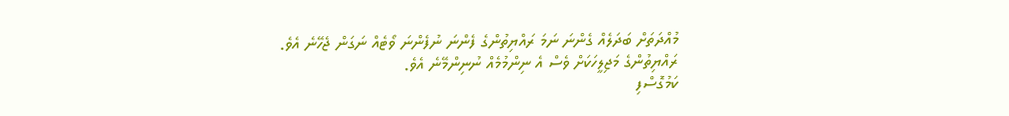މުއްދަތަށް ބަދަލެއް ގެންނަ ނަމަ ރައްޔިތުންގެ ފެންނަ ނުފެންނަ ވޯޓެއް ނަގަން ޖެހޭނެ އެވެ. ރައްޔިތުންގެ މަޖިލީހަކަށް ވެސް އެ ނިންމުމެއް ނުނިންމޭނެ އެވެ.
ކަމުގޮސްފި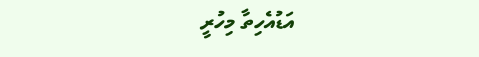އަޑުއެހިތާ މިހުރީ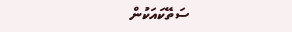ސަތޭކައަކުން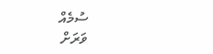ސުމެއް
ވަރަށް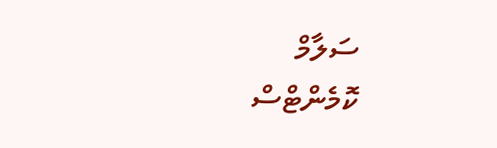ސަލާމް
ކޮމެންޓްސް